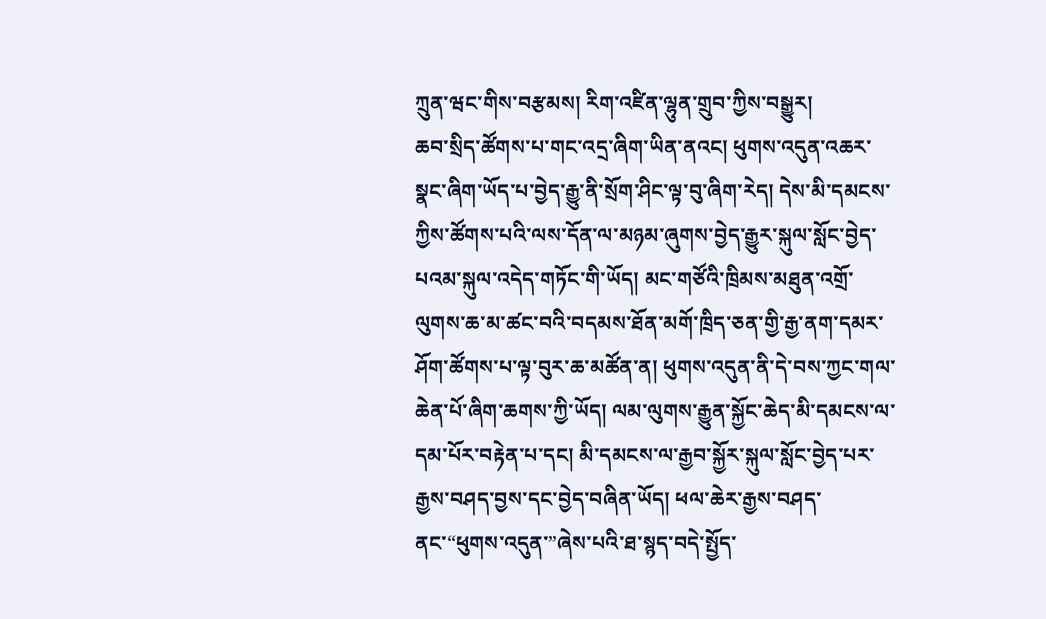ཀྲུན་ཝང་གིས་བརྩམས། རིག་འཛིན་ལྷུན་གྲུབ་ཀྱིས་བསྒྱུར།
ཆབ་སྲིད་ཚོགས་པ་གང་འདྲ་ཞིག་ཡིན་ནའང། ཕུགས་འདུན་འཆར་སྣང་ཞིག་ཡོད་པ་བྱེད་རྒྱུ་ནི་སྲོག་ཤིང་ལྟ་བུ་ཞིག་རེད། དེས་མི་དམངས་ཀྱིས་ཚོགས་པའི་ལས་དོན་ལ་མཉམ་ཞུགས་བྱེད་རྒྱུར་སྐུལ་སློང་བྱེད་པའམ་སྐུལ་འདེད་གཏོང་གི་ཡོད། མང་གཙོའི་ཁྲིམས་མཐུན་འགྲོ་ལུགས་ཆ་མ་ཚང་བའི་བདམས་ཐོན་མགོ་ཁྲིད་ཅན་གྱི་རྒྱ་ནག་དམར་ཤོག་ཚོགས་པ་ལྟ་བུར་ཆ་མཚོན་ན། ཕུགས་འདུན་ནི་དེ་བས་ཀྱང་གལ་ཆེན་པོ་ཞིག་ཆགས་ཀྱི་ཡོད། ལམ་ལུགས་རྒྱུན་སྐྱོང་ཆེད་མི་དམངས་ལ་དམ་པོར་བརྟེན་པ་དང། མི་དམངས་ལ་རྒྱབ་སྐྱོར་སྐུལ་སློང་བྱེད་པར་རྒྱས་བཤད་བྱས་དང་བྱེད་བཞིན་ཡོད། ཕལ་ཆེར་རྒྱས་བཤད་ནང་“ཕུགས་འདུན་”ཞེས་པའི་ཐ་སྙད་བདེ་སྤྱོད་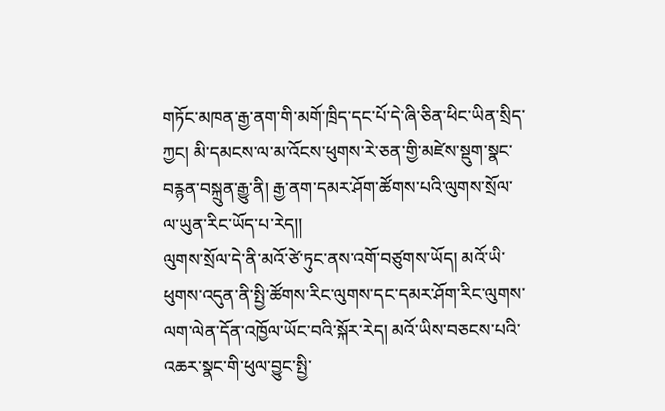གཏོང་མཁན་རྒྱ་ནག་གི་མགོ་ཁྲིད་དང་པོ་དེ་ཞི་ཅིན་ཕིང་ཡིན་སྲིད་ཀྱང། མི་དམངས་ལ་མ་འོངས་ཕུགས་རེ་ཅན་གྱི་མཛེས་སྡུག་སྣང་བརྙན་བསྐྲུན་རྒྱུ་ནི། རྒྱ་ནག་དམར་ཤོག་ཚོགས་པའི་ལུགས་སྲོལ་ལ་ཡུན་རིང་ཡོད་པ་རེད།།
ལུགས་སྲོལ་དེ་ནི་མའོ་ཙེ་ཏུང་ནས་འགོ་བཙུགས་ཡོད། མའོ་ཡི་ཕུགས་འདུན་ནི་སྤྱི་ཚོགས་རིང་ལུགས་དང་དམར་ཤོག་རིང་ལུགས་ལག་ལེན་དོན་འཁྱོལ་ཡོང་བའི་སྐོར་རེད། མའོ་ཡིས་བཅངས་པའི་འཆར་སྣང་གི་ཕུལ་བྱུང་སྤྱི་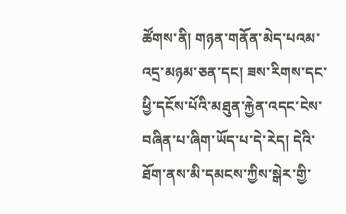ཚོགས་ནི། གཉན་གནོན་མེད་པའམ་འདྲ་མཉམ་ཅན་དང། ཟས་རིགས་དང་ཕྱི་དངོས་པོའི་མཐུན་རྐྱེན་འདང་ངེས་བཞིན་པ་ཞིག་ཡོད་པ་དེ་རེད། དེའི་ཐོག་ནས་མི་དམངས་ཀྱིས་སྒེར་གྱི་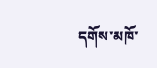དགོས་མཁོ་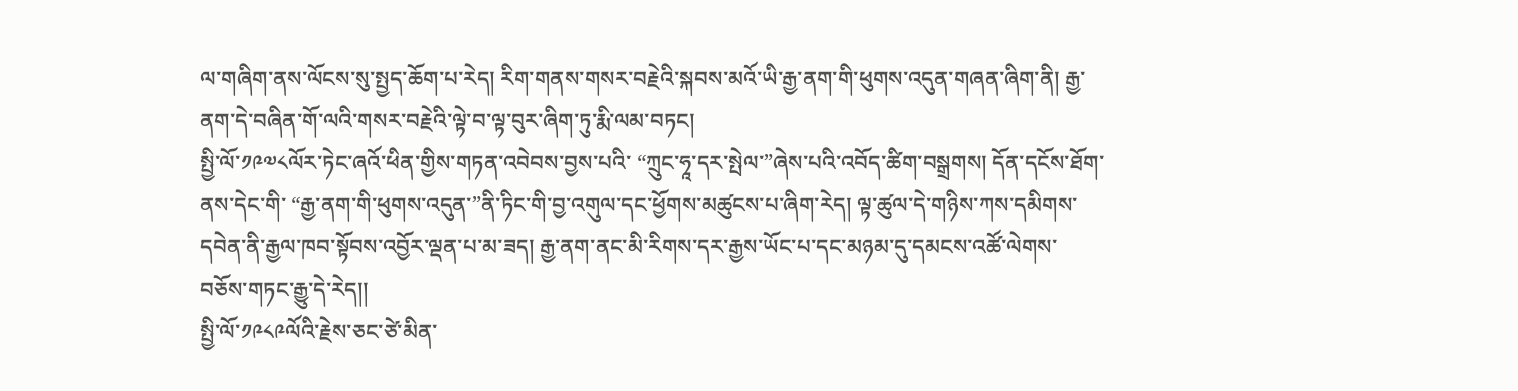ལ་གཞིག་ནས་ལོངས་སུ་སྤྱད་ཆོག་པ་རེད། རིག་གནས་གསར་བརྗེའི་སྐབས་མའོ་ཡི་རྒྱ་ནག་གི་ཕུགས་འདུན་གཞན་ཞིག་ནི། རྒྱ་ནག་དེ་བཞིན་གོ་ལའི་གསར་བརྗེའི་ལྟེ་བ་ལྟ་བུར་ཞིག་ཏུ་རྨི་ལམ་བཏང།
སྤྱི་ལོ་༡༩༧༨ལོར་ཏེང་ཞའོ་ཕིན་གྱིས་གཏན་འབེབས་བྱས་པའི་ “ཀྲུང་ཧཱ་དར་སྤེལ་”ཞེས་པའི་འབོད་ཚིག་བསྒྲགས། དོན་དངོས་ཐོག་ནས་དེང་གི་ “རྒྱ་ནག་གི་ཕུགས་འདུན་”ནི་ཏིང་གི་བྱ་འགུལ་དང་ཕྱོགས་མཚུངས་པ་ཞིག་རེད། ལྟ་ཚུལ་དེ་གཉིས་ཀས་དམིགས་དབེན་ནི་རྒྱལ་ཁབ་སྟོབས་འབྱོར་ལྡན་པ་མ་ཟད། རྒྱ་ནག་ནང་མི་རིགས་དར་རྒྱས་ཡོང་པ་དང་མཉམ་དུ་དམངས་འཚོ་ལེགས་བཅོས་གཏང་རྒྱུ་དེ་རེད།།
སྤྱི་ལོ་༡༩༨༩ལོའི་རྗེས་ཅང་ཙེ་མིན་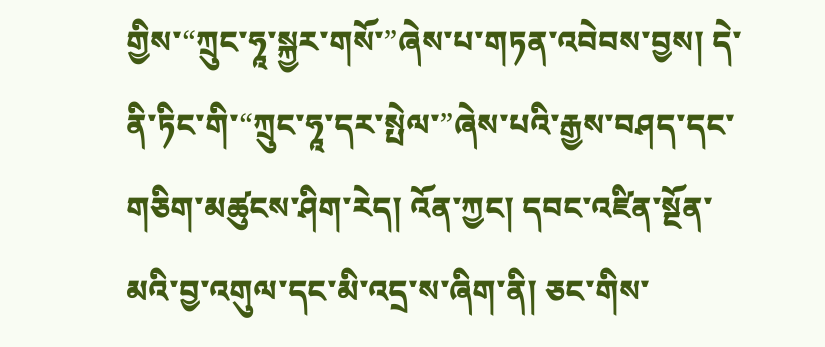གྱིས་“ཀྲུང་ཧཱ་སྐྱར་གསོ་”ཞེས་པ་གཏན་འབེབས་བྱས། དེ་ནི་ཏིང་གི་“ཀྲུང་ཧཱ་དར་སྤེལ་”ཞེས་པའི་རྒྱས་བཤད་དང་གཅིག་མཚུངས་ཤིག་རེད། འོན་ཀྱང། དབང་འཛིན་སྔོན་མའི་བྱ་འགུལ་དང་མི་འདྲ་ས་ཞིག་ནི། ཅང་གིས་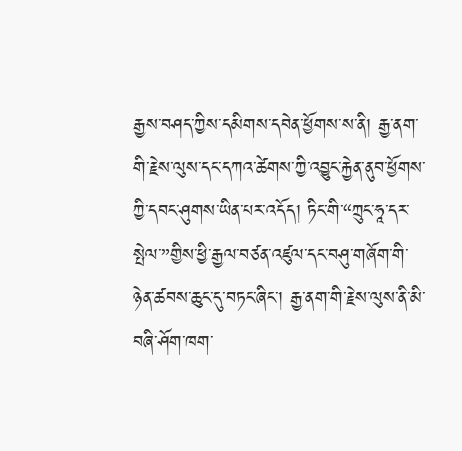རྒྱས་བཤད་ཀྱིས་དམིགས་དབེན་ཕྱོགས་ས་ནི། རྒྱ་ནག་གི་རྗེས་ལུས་དང་དཀའ་ཚེགས་ཀྱི་འབྱུང་རྐྱེན་ནུབ་ཕྱོགས་ཀྱི་དབང་ཤུགས་ཡིན་པར་འདོད། ཏིང་གི་“ཀྲུང་ཧཱ་དར་སྤེལ་”གྱིས་ཕྱི་རྒྱལ་བཙན་འཛུལ་དང་བཤུ་གཞོག་གི་ཉེན་ཚབས་ཆུང་དུ་བཏང་ཞིང་། རྒྱ་ནག་གི་རྗེས་ལུས་ནི་མི་བཞི་ཤོག་ཁག་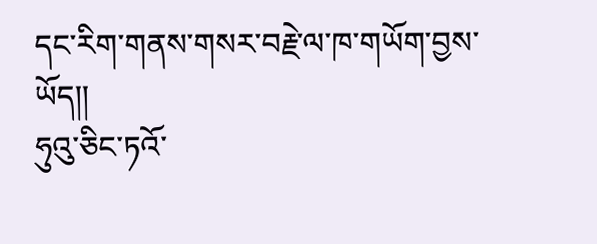དང་རིག་གནས་གསར་བརྗེ་ལ་ཁ་གཡོག་བྱས་ཡོད།།
ཧུའུ་ཅིང་ཏའོ་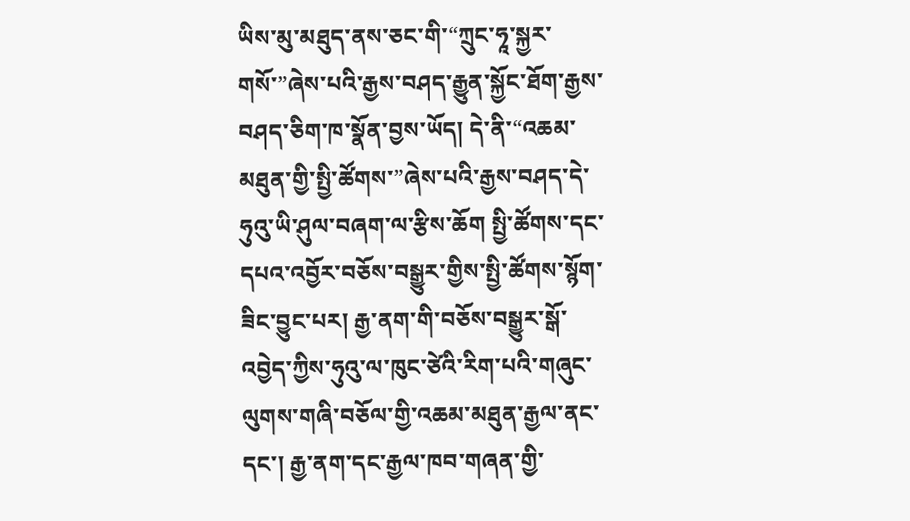ཡིས་མུ་མཐུད་ནས་ཅང་གི་“ཀྲུང་ཧཱ་སྐྱར་གསོ་”ཞེས་པའི་རྒྱས་བཤད་རྒྱུན་སྐྱོང་ཐོག་རྒྱས་བཤད་ཅིག་ཁ་སྣོན་བྱས་ཡོད། དེ་ནི་“འཆམ་མཐུན་གྱི་སྤྱི་ཚོགས་”ཞེས་པའི་རྒྱས་བཤད་དེ་ཧུའུ་ཡི་ཤུལ་བཞག་ལ་རྩིས་ཆོག སྤྱི་ཚོགས་དང་དཔའ་འབྱོར་བཅོས་བསྒྱུར་གྱིས་སྤྱི་ཚོགས་སྙོག་ཟིང་བྱུང་པར། རྒྱ་ནག་གི་བཅོས་བསྒྱུར་སྒོ་འབྱེད་ཀྱིས་ཧུའུ་ལ་ཁུང་ཙེའི་རིག་པའི་གཞུང་ལུགས་གཞི་བཅོལ་གྱི་འཆམ་མཐུན་རྒྱལ་ནང་དང་། རྒྱ་ནག་དང་རྒྱལ་ཁབ་གཞན་གྱི་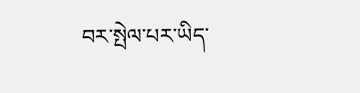བར་སྤེལ་པར་ཡིད་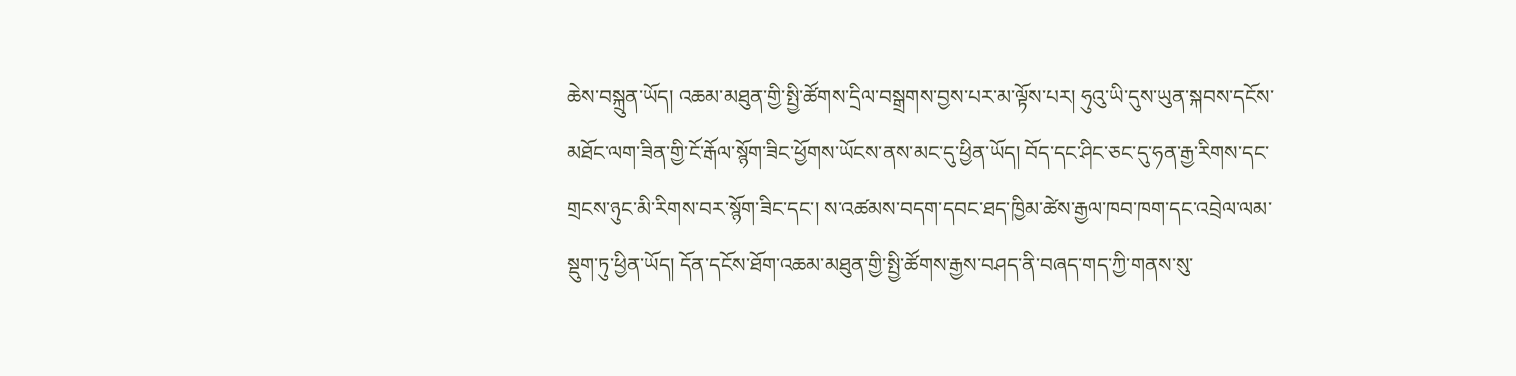ཆེས་བསྐྲུན་ཡོད། འཆམ་མཐུན་གྱི་སྤྱི་ཚོགས་དྲིལ་བསྒྲགས་བྱས་པར་མ་ལྟོས་པར། ཧུའུ་ཡི་དུས་ཡུན་སྐབས་དངོས་མཐོང་ལག་ཟིན་གྱི་ངོ་རྒོལ་སྙོག་ཟིང་ཕྱོགས་ཡོངས་ནས་མང་དུ་ཕྱིན་ཡོད། བོད་དང་ཤིང་ཅང་དུ་ཧན་རྒྱ་རིགས་དང་གྲངས་ཉུང་མི་རིགས་བར་སྙོག་ཟིང་དང་། ས་འཚམས་བདག་དབང་ཐད་ཁྱིམ་ཚེས་རྒྱལ་ཁབ་ཁག་དང་འབྲེལ་ལམ་སྡུག་ཏུ་ཕྱིན་ཡོད། དོན་དངོས་ཐོག་འཆམ་མཐུན་གྱི་སྤྱི་ཚོགས་རྒྱས་བཤད་ནི་བཞད་གད་ཀྱི་གནས་སུ་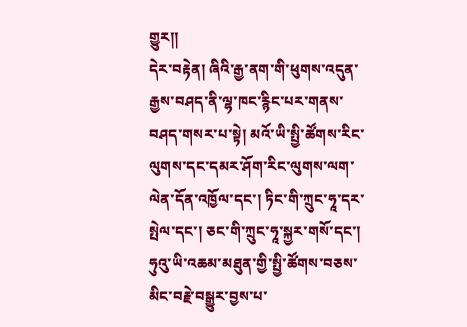གྱུར།།
དེར་བརྟེན། ཞིའི་རྒྱ་ནག་གི་ཕུགས་འདུན་རྒྱས་བཤད་ནི་ལྷ་ཁང་རྙིང་པར་གནས་བཤད་གསར་པ་སྟེ། མའོ་ཡི་སྤྱི་ཚོགས་རིང་ལུགས་དང་དམར་ཤོག་རིང་ལུགས་ལག་ལེན་དོན་འཁྱོལ་དང་། ཏིང་གི་ཀྲུང་ཧཱ་དར་སྤེལ་དང་། ཅང་གི་ཀྲུང་ཧཱ་སྐྱར་གསོ་དང་། ཧུའུ་ཡི་འཆམ་མཐུན་གྱི་སྤྱི་ཚོགས་བཅས་མིང་བརྗེ་བསྒྱུར་བྱས་པ་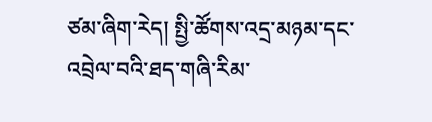ཙམ་ཞིག་རེད། སྤྱི་ཚོགས་འདྲ་མཉམ་དང་འབྲེལ་བའི་ཐད་གཞི་རིམ་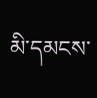མི་དམངས་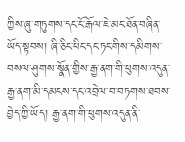ཀྱིས་ཞུ་གཏུགས་དང་ངོ་རྒོལ་ཇེ་མང་ཐོན་བཞིན་ཡོད་སྟབས། ཞི་ཅིང་ཕིང་དང་ཏང་གིས་དམིགས་བསལ་ཤུགས་སྣོན་གྱིས་རྒྱ་ནག་གི་ཕུགས་འདུན་རྒྱ་ནག་མི་དམངས་དང་འབྲེལ་བ་བཏགས་ཐབས་བྱེད་ཀྱི་ཡོད། རྒྱ་ནག་གི་ཕུགས་འདུན་ནི་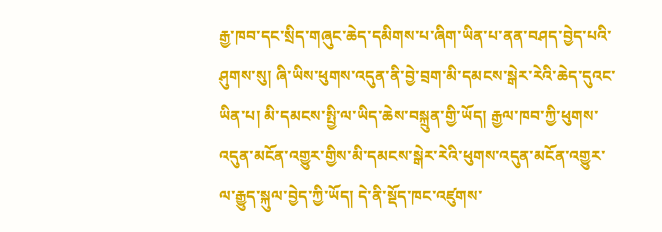རྒྱ་ཁབ་དང་སྲིད་གཞུང་ཆེད་དམིགས་པ་ཞིག་ཡིན་པ་ནན་བཤད་བྱེད་པའི་ཤུགས་སུ། ཞི་ཡིས་ཕུགས་འདུན་ནི་བྱེ་བྲག་མི་དམངས་སྒེར་རེའི་ཆེད་དུའང་ཡིན་པ། མི་དམངས་སྤྱི་ལ་ཡིད་ཆེས་བསྐྲུན་གྱི་ཡོད། རྒྱལ་ཁབ་ཀྱི་ཕུགས་འདུན་མངོན་འགྱུར་གྱིས་མི་དམངས་སྒེར་རེའི་ཕུགས་འདུན་མངོན་འགྱུར་ལ་རྒྱུད་སྐུལ་བྱེད་ཀྱི་ཡོད། དེ་ནི་སྡོད་ཁང་འཛུགས་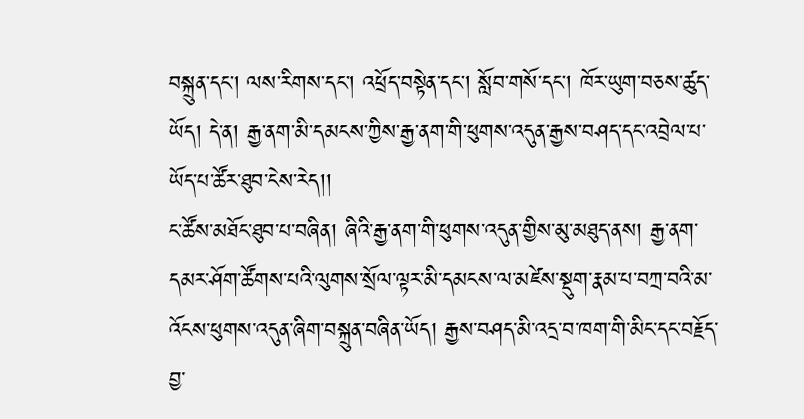བསྐྲུན་དང་། ལས་རིགས་དང་། འཕྲོད་བསྟེན་དང་། སློབ་གསོ་དང་། ཁོར་ཡུག་བཅས་ཚུད་ཡོད། དེ་ན། རྒྱ་ནག་མི་དམངས་ཀྱིས་རྒྱ་ནག་གི་ཕུགས་འདུན་རྒྱས་བཤད་དང་འབྲེལ་པ་ཡོད་པ་ཚོར་ཐུབ་ངེས་རེད།།
ང་ཚོས་མཐོང་ཐུབ་པ་བཞིན། ཞིའི་རྒྱ་ནག་གི་ཕུགས་འདུན་གྱིས་མུ་མཐུད་ནས། རྒྱ་ནག་དམར་ཤོག་ཚོགས་པའི་ལུགས་སྲོལ་ལྟར་མི་དམངས་ལ་མཛེས་སྡུག་རྣམ་པ་བཀྲ་བའི་མ་འོངས་ཕུགས་འདུན་ཞིག་བསྐྲུན་བཞིན་ཡོད། རྒྱས་བཤད་མི་འདྲ་བ་ཁག་གི་མིང་དང་བརྗོད་བྱ་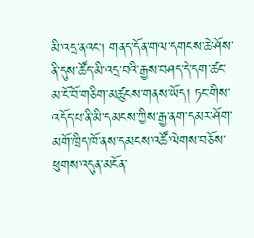མི་འདྲ་ནའང། གནད་དོན་གལ་དགངས་ཆེ་ཤོས་ནི་དུས་ཚོད་མི་འདྲ་བའི་རྒྱས་བཤད་དེ་དག་ཚང་མ་ངོ་བོ་གཅིག་མཚུངས་གནས་ཡོད། ཏང་གིས་འདོད་པ་ནི་མི་དམངས་ཀྱིས་རྒྱ་ནག་དམར་ཤོག་མགོ་ཁྲིད་ཁོ་ནས་དམངས་འཚོ་ལེགས་བཅོས་ཕུགས་འདུན་མངོན་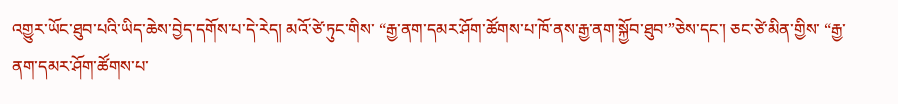འགྱུར་ཡོང་ཐུབ་པའི་ཡིད་ཆེས་བྱེད་དགོས་པ་དེ་རེད། མའོ་ཙེ་ཏུང་གིས་ “རྒྱ་ནག་དམར་ཤོག་ཚོགས་པ་ཁོ་ནས་རྒྱ་ནག་སྐྱོབ་ཐུབ་”ཅེས་དང་། ཅང་ཙེ་མིན་གྱིས་ “རྒྱ་ནག་དམར་ཤོག་ཚོགས་པ་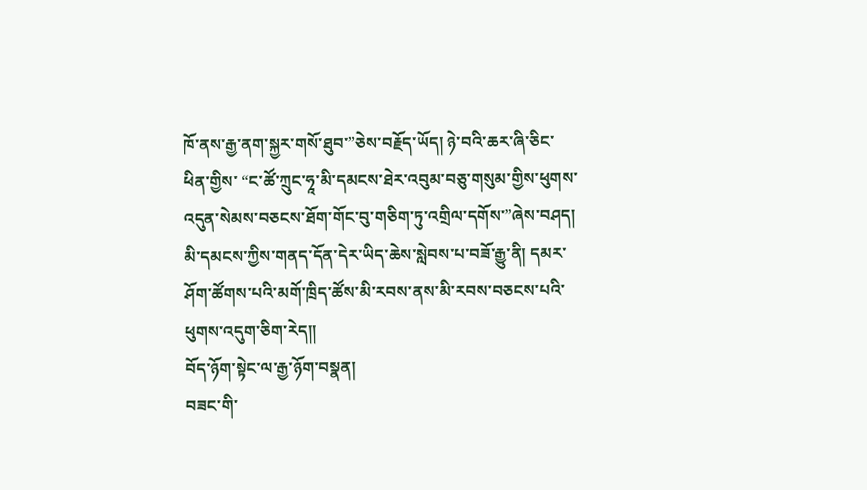ཁོ་ནས་རྒྱ་ནག་སྐྱར་གསོ་ཐུབ་”ཅེས་བརྗོད་ཡོད། ཉེ་བའི་ཆར་ཞི་ཅིང་ཕིན་གྱིས་ “ང་ཚོ་ཀྲུང་ཧཱ་མི་དམངས་ཐེར་འབུམ་བཅུ་གསུམ་གྱིས་ཕུགས་འདུན་སེམས་བཅངས་ཐོག་གོང་བུ་གཅིག་ཏུ་འགྲིལ་དགོས་”ཞེས་བཤད། མི་དམངས་ཀྱིས་གནད་དོན་དེར་ཡིད་ཆེས་སླེབས་པ་བཟོ་རྒྱུ་ནི། དམར་ཤོག་ཚོགས་པའི་མགོ་ཁྲིད་ཚོས་མི་རབས་ནས་མི་རབས་བཅངས་པའི་ཕུགས་འདུག་ཅིག་རེད།།
བོད་ཉོག་སྟེང་ལ་རྒྱ་ཉོག་བསྣན།
བཟང་གི་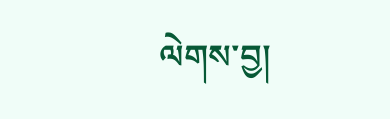ལེགས་བྱ།